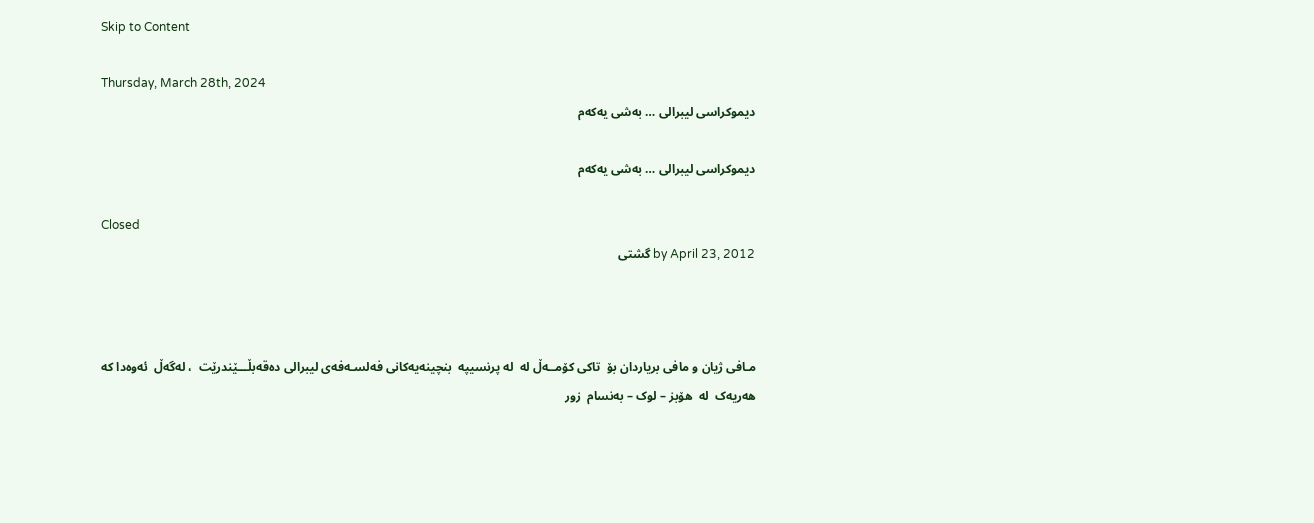Skip to Content

Thursday, March 28th, 2024
دیموکراسی لیبرالی … به‌شی یه‌که‌م

دیموکراسی لیبرالی … به‌شی یه‌که‌م

Closed
by April 23, 2012 گشتی



مـافی ژیان و مافی بریاردان بۆ  تاکی کۆمــەڵ لە  لە پرنسیپە  بنچینەیەکانی فەلسـەفەی لیبرالی دەقەبڵـــێندرێت  ، لەگەڵ  ئەوەدا کە  هەریەک  لە  هۆبز – لوک – بەنسام  زور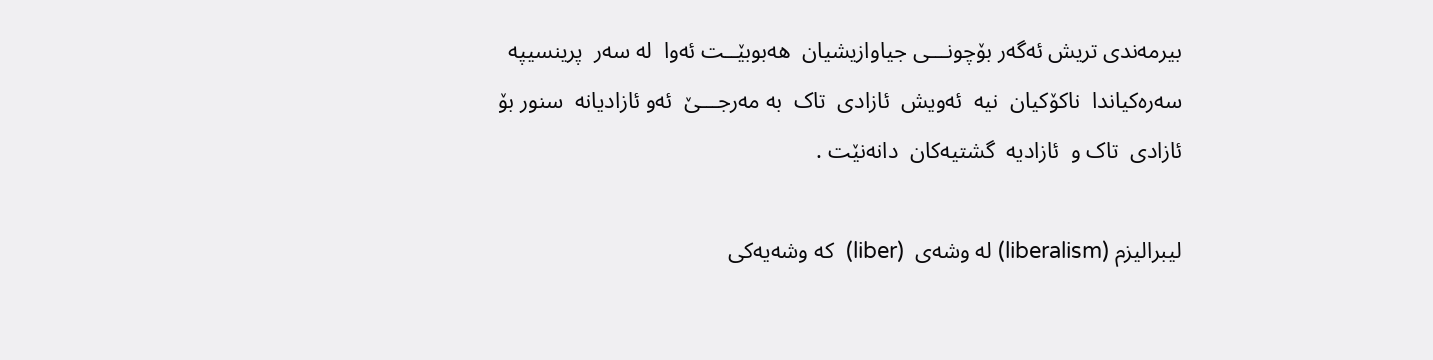بیرمەندی تریش ئەگەر بۆچونـــی جیاوازیشیان  هەبوبێــت ئەوا  لە سەر  پرینسیپە  سەرەکیاندا  ناکۆکیان  نیە  ئەویش  ئازادی  تاک  بە مەرجـــێ  ئەو ئازادیانە  سنور بۆ  ئازادی  تاک و  ئازادیە  گشتیەکان  دانەنێت .

لیبرالیزم (liberalism) لە وشەی  (liber)  کە وشەیەکی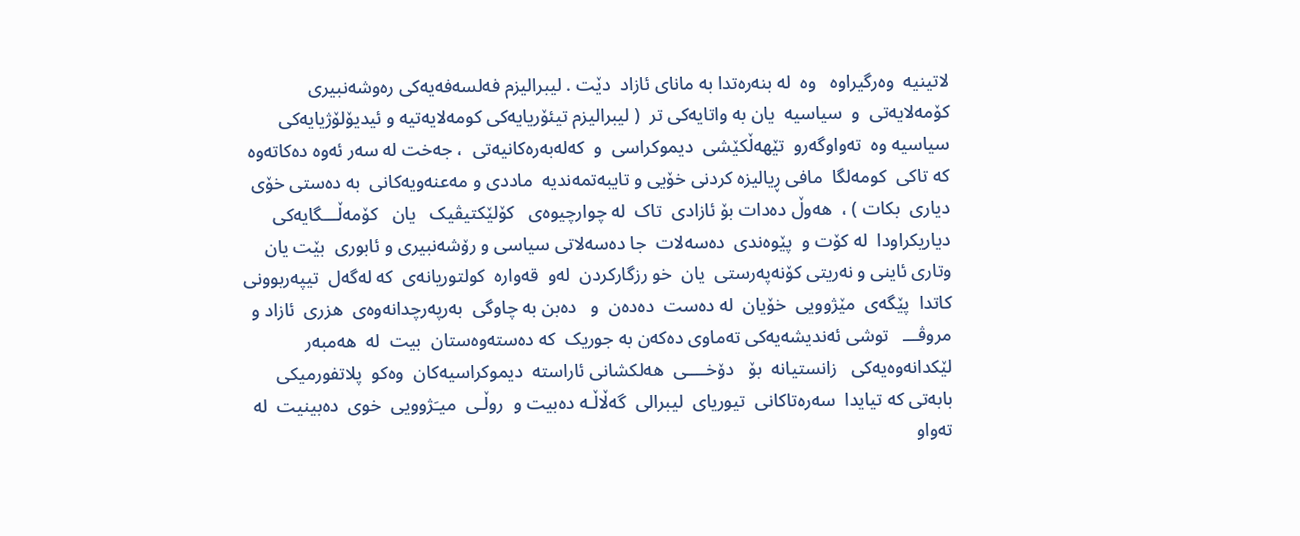لاتینیە  وەرگیراوە   وە  لە بنەرەتدا بە مانای ئازاد  دێت . لیبرالیزم فەلسەفەیەکی رەوشەنبیری  کۆمەلایەتی  و  سیاسیە  یان بە واتایەکی تر  ( لیبرالیزم تیئۆریایەکی کومەلایەتیە و ئیدیۆلۆژیایەکی سیاسیە وە  تەواوگەرو  تێهەڵکێشی  دیموکراسی  و  کەلەبەرەکانیەتی  ، جەخت لە سەر ئەوە دەکاتەوە کە تاکی  کومەلگا  مافی ڕیالیزە کردنی خۆیی و تایبەتمەندیە  ماددی و مەعنەویەکانی  بە دەستی خۆی  دیاری  بکات ) ،  هەوڵ دەدات بۆ ئازادی  تاک  لە چوارچیوەی   کۆلێکتیڤیک   یان   کۆمەڵـــگایەکی دیاریکراودا  لە کۆت و  پێوەندی  دەسەلات  جا دەسەلاتی سیاسی و رۆشەنبیری و ئابوری  بێت یان  وتاری ئاینی و نەریتی کۆنەپەرستی  یان  خو رزگارکردن  لەو  قەوارە  کولتوریانەی  کە لەگەل  تیپەربوونی  کاتدا  پێگەی  مێژوویی  خۆیان  لە دەست  دەدەن  و   دەبن بە چاوگی  بەرپەرچدانەوەی  هزری  ئازاد و   مروڤـــ   توشی ئەندیشەیەکی تەماوی دەکەن بە جوریک  کە دەستەوەستان  بیت  لە  هەمبەر  لێکدانەوەیەکی   زانستیانە  بۆ   دۆخــــی  هەلکشانی ئاراستە  دیموکراسیەکان  وەکو  پلاتفورمیکی  بابەتی کە تیایدا  سەرەتاکانی  تیوریای  لیبرالی  گەڵاڵـە دەبیت و  روڵـی  میـَژوویی  خوی  دەبینیت  لە  تەواو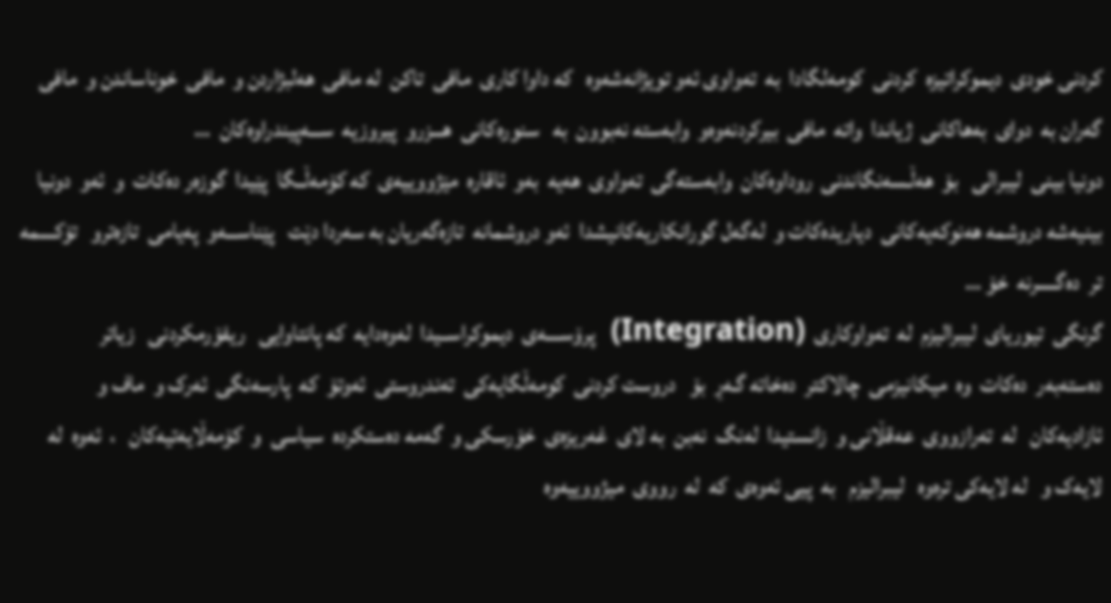کردنی خودی  دیموکراتیزە  کردنی  کومەلگادا  بە  تەواوی ئەو تویژانەشەوە   کە داوا کاری  مافی  تاکن  لە مافی  هەلبژاردن و  مافی  خوناساندن و  مافی  گەران بە  دوای  بەهاکانی  ژیاندا  واتە  مافی  بیرکردنەوەو  وابەستە نەبوون  بە   سنورەکانی  هـــزرو  پیروزیە  ســـەپیندراوەکان  …
دونیا بینی  لیبرالی   بۆ  هەڵـسەنگاندنی  روداوەکان  وابەستەگی  تەواوی  هەیە  بەو  ئاقارە  مێژووییەی  کە کۆمەڵــگا  پێیدا  گوزەر دەکات  و  ئەو  دونیا  بینیەشە دروشمە هەنوکەیەکانی  دیاریدەکات و  لەگەل گورانکاریەکانیشدا  ئەو دروشمانە  تازەگەریان بە سەردا دێت   پێناســـەو  پەیامی  تازەترو   تۆکــــمە تر  دەگـــــرنە  خۆ …
گرنگی  تیوریای  لیبرالیزم  لە  تەواوکاری  (Integration)  پرۆســــەی  دیموکراســیدا  لەوەدایە  کە پانتاوایی   ریفۆرمکردنی   زیاتر    دەستەبەر  دەکات  وە  میکانیزمی  چالاکتر  دەخاتە گـەڕ  بۆ   دروست کردنی  کومەڵگایەکی  تەندروستی  ئەوتۆ  کە  پارسەنگی  ئەرک و  ماف و  ئازادیەکان   لە  تەرازووی  عەقڵانی و  زانستیدا  لەنگ  نەبن  بە لای  غەریزەی  خۆرسکی و  گەمە دەستکردە  سیاسی  و  کۆمەڵایەتیەکان   ،  ئەوە  لە  لایەک و   لە لایەکی ترەوە   لیبرالیزم   بە  پیی ئەوەی  کە  لە  رووی  میژووییەوە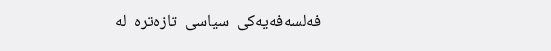فەلسەفەیەکی  سیاسی  تازەترە  لە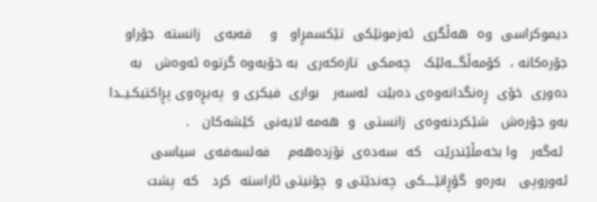دیموکراسی  وە  هەڵگری  ئەزمونێکی  تێکسمڕاو   و    قەبەی   زانستە  جۆراو جۆرەکانە ،  کۆمەڵگـــەلێک   چەمکی  تازەکەری  بە خۆیەوە گرتوە ئەوەش   بە دەوری  خۆی  ڕەنگدانەوەی دەبێت  لەسەر   بواری  فیکری و  پەیڕەوی پڕاکتیکـیــدا   بەو جۆرەش   شێکردنەوەی  زانستی  و  هەمە لایەنی  کێشەکان   .
 ئەگەر   وا بخەمڵێندرێت   کە  سەدەی  نۆزدەهەم    فەلسەفەی  سیاسی  ئەوروپی   بەرەو  گۆڕانێــــکی  چەندێتی و  چۆنیتی ئاراستە  کرد   کە  پشت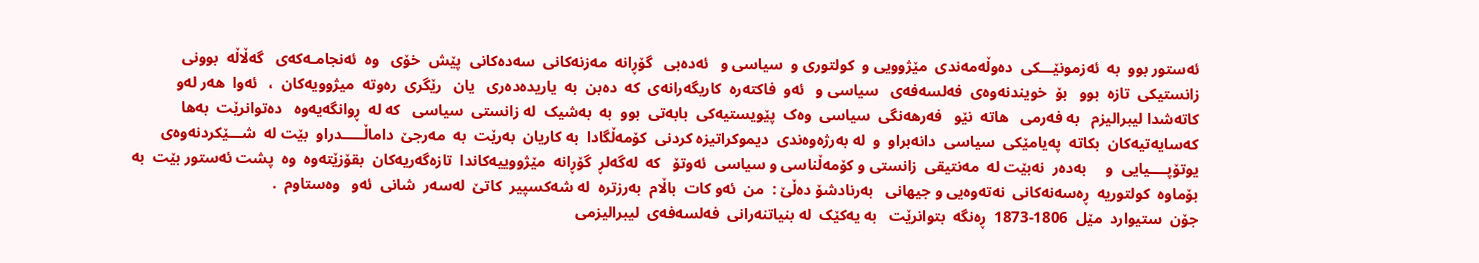ئەستور بوو  بە  ئەزمونێـــکی  دەوڵەمەندی  مێژوویی و  کولتوری و  سیاسی و   ئەدەبی   گۆڕانە  مەزنەکانی  سەدەکانی  پێش  خۆی   وە  ئەنجامـەکەی   گەڵاڵە  بوونی  زانستیکی  تازە  بوو   بۆ  خویندنەوەی  فەلسەفەی   سیاسی و   ئەو  فاکتەرە  کاریگەرانەی  کە  دەبن  بە  یاریدەدەری   یان   رێگری  رەوتە  میژوویەکان  ،   ئەوا  هەر لەو   کاتەشدا لیبرالیزم   بە فەرمی   هاتە  نێو   فەرهەنگی  سیاسی  وەک  پێویستیەکی  بابەتی  بوو  بە  بەشیک  لە زانستی  سیاسی   کە لە  ڕوانگەیەوە   دەتوانرێت  بەها  کەسایەتیەکان  بکاتە  پەیامێکی  سیاسی  دانەبراو  و  لە بەرژەوەندی  دیموکراتیزە کردنی  کۆمەڵگادا  بە کاریان  بەرێت  بە  مەرجێ  داماڵـــــدراو  بێت لە  شـــێکردنەوەی  یوتۆپــــیایی  و     بەدەر  نەبێت لە  مەنتیقی  زانستی و کۆمەڵناسی و سیاسی  ئەوتۆ   کە  لەگەلڕ  گۆڕانە  مێژووییەکاندا  تازەگەریەکان  بقۆزێتەوە  وە  پشت ئەستور بێت  بە  بۆماوە  کولتوریە  ڕەسەنەکانی  نەتەوەیی و جیهانی   بەرنادشۆ دەڵێ :  من  ئەو کات  باڵام  بەرزترە  لە شەکسپیر  کاتێ  لەسەر  شانی  ئەو   وەستاوم  .
جۆن  ستیوارد  مێل  1806-1873  ڕەنگە  بتوانرێت   بە یەکێک  لە بنیاتنەرانی  فەلسەفەی  لیبرالیزمی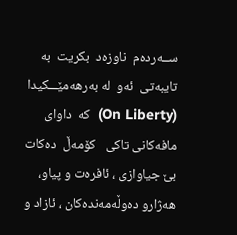ســەردەم  ناوزەد  بکریت  بە  تایبەتی  ئەو  لە بەرهەمێـــکیدا (On Liberty)  کە  داوای  مافەکانی تاکی   کۆمەڵ  دەکات  بێ جیاوازی ، ئافرەت و پیاو، هەژارو دەوڵەمەندەکان ، ئازاد و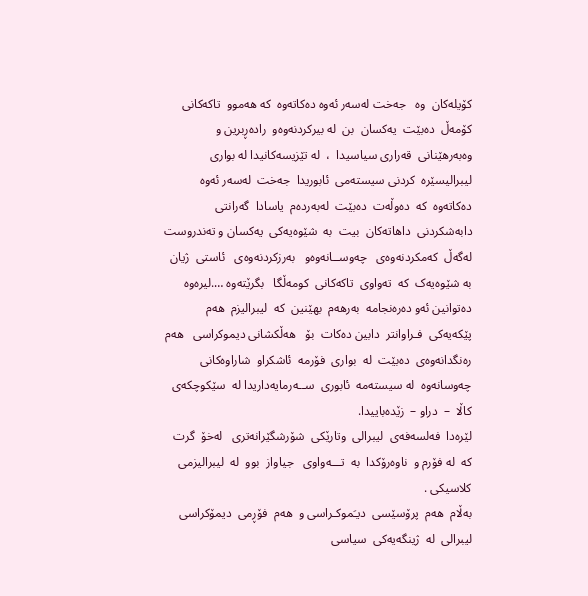کۆیلەکان  وە   جەخت لەسەر ئەوە دەکاتەوە  کە هەموو  تاکەکانی کۆمەڵ  دەبێت  یەکسان  بن  لە بیرکردنەوەو  رادەڕبرین و  وەبەرهێنانی  قەراری سیاسیدا  ،  لە تێزیسەکانیدا لە بواری  لیبرالیسێرە  کردنی سیستەمی  ئابوریدا  جەخت  لەسەر ئەوە دەکاتەوە  کە  دەوڵەت  دەبێت  لەبەردەم  یاسادا  گەرانتی  دابەشکردنی  داهاتەکان  بیت  بە  شێوەیەکی  یەکسان و تەندروست  لەگەڵ  کەمکردنەوەی   چەوســانەوەو   بەرزکردنەوەی   ئاستی  ژیان  بە شێوەیەک  کە  تەواوی  تاکەکانی  کومەڵگا   بگرێتەوە ….لیرەوە  دەتوانین ئەو دەرەنجامە  بەرهەم  بهێنین  کە  لیبرالیزم  هەم  پێکەیەکی  فـراوانتر  دابین دەکات  بۆ   هەڵکشانی دیموکراسی   هەم  رەنگدانەوەی  دەبێت  لە  بواری  فۆرمە  ئاشکراو  شاراوەکانی  چەوسانەوە  لە سیستەمە  ئابوری  ســەرمایەداریدا لە  سێکوچکەی   کاڵا  –  دراو –  زێدەباییدا.
لێرەدا  فەلسەفەی  لیبرالی  وتارێکی  شۆرشگێرانەتری   لەخۆ  گرت  کە  لە فۆرم و  ناوەرۆکدا  بە  تـــەواوی   جیاواز  بوو  لە  لیبرالیزمی  کلاسیکی .
بەڵام  هەم  پرۆسێسی  دیـَموکـراسی و  هەم  فۆڕمی  دیمۆکراسی لیبرالی  لە  ژینگەیەکی  سیاسی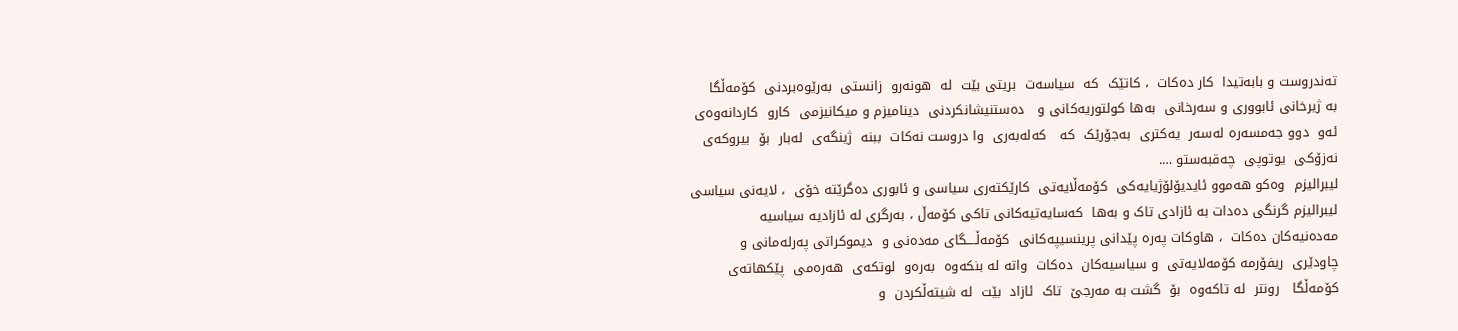تەندروست و بابەتیدا  کار دەکات  ، کاتێک  کە  سیاسەت  بریتی بێت  لە  هونەرو  زانستی  بەرێوەبردنی  کۆمەڵگا   بە ژیرخانی ئابووری و سەرخانی  بەها کولتوریەکانی و   دەستنیشانکردنی  دینامیزم و میکانیزمی  کارو  کاردانەوەی  ئەو  دوو جەمسەرە لەسەر  یەکتری  بەجۆرێک  کە   کەلەبەری  وا دروست نەکات  ببنە  ژینگەی  لەبار  بۆ  بیروکەی  نەزۆکی  یوتوپی  چەقبەستو ….
لیبرالیزم  وەکو هەموو ئایدیۆلۆژیایەکی  کۆمەڵایەتی  کارێکتەری سیاسی و ئابوری دەگرێتە خۆی  ، لایەنی سیاسی لیبرالیزم گرنگی دەدات بە ئازادی تاک و بەها  کەسایەتیەکانی تاکی کۆمەڵ ، بەرگری لە ئازادیە سیاسیە مەدەنیەکان دەکات  ، هاوکات پەرە پێدانی پرینسیپەکانی  کۆمەڵــــگای مەدەنی و  دیموکراتی پەرلەمانی و  چاودێری  ریفۆرمە کۆمەلایەتی  و سیاسیەکان  دەکات  واتە لە بنکەوە  بەرەو  لوتکەی  هەرەمی  پێکهاتەی  کۆمەڵگا   رونتر  لە تاکەوە  بۆ  گشت بە مەرجێ  تاک  ئازاد  بێت  لە شیتەڵکردن  و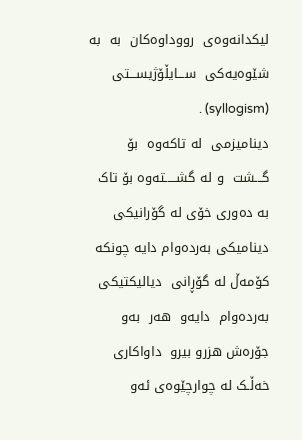لیکدانەوەی  رووداوەکان  بە  بە شێوەیەکی  ســـایڵۆژیســـتی (syllogism) .
دینامیزمی  لە تاکەوە  بۆ  گـــشت  و لە گشـــــتەوە بۆ تاک   بە دەوری خۆی لە گۆرانیکی دینامیکی بەردەوام دایە چونکە کۆمەڵ لە گۆڕانی  دیالیکتیکی بەردەوام  دایەو  هەر  بەو جۆرەش هزرو بیرو  داواکاری خەڵـک لە چوارچێوەی ئەو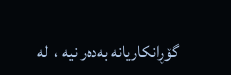گۆڕانکاریانە بەدەر نیە ،  لە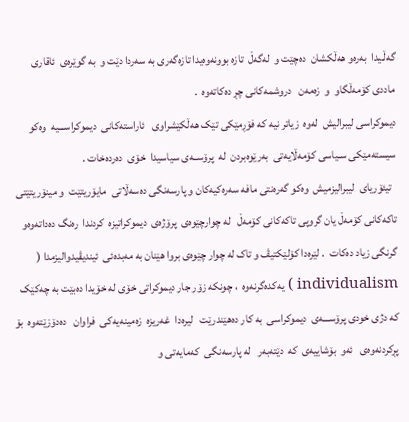گەڵـیدا  بەرەو هەڵکشان  دەچێت و  لەگەڵ  تازە بوونەوەیدا تازەگەری بە سەردا دێت و  بە گوێرەی  ئاقاری  ماددی کۆمەڵگاو  و  زەمەن   دروشمەکانی چڕ دەکاتەوە  .
دیموکراسی لیبرالیش  لەوە  زیاتر نیە کە فۆڕمێکی تێک هەڵکێشراوی   ئاراستەکانی  دیموکراســـیە  وەکو سیستەمێکی سـیاسی کۆمەڵایەتی  بەرێوەبردن  لە  پرۆســەی سیاسیدا  خۆی  دەردەخات .
  تیئۆریای  لیبرالیزمیش  وەکو گەرەنتی مافە سەرەکیەکان و پارسەنگی دەسەڵاتی  مایۆریتێت  و مینۆریتێتی تاکەکانی کۆمەڵ یان گروپی تاکەکانی کۆمەڵ   لە چوارچێوەی  پرۆژەی  دیموکراتیزە  کردندا  رەنگ دەداتەوەو گرنگی زیاد دەکات  . لێرەدا کۆلێکتیڤ و تاک لە چوار چێوەی بروا هێنان بە مەبدەئی  ئیندیڤیدوالیزمدا ( individualism ) یەکدەگرنەوە  ، چونکە زۆر جار دیموکراتی خۆی لە خۆیدا دەبێت بە چەکێک کە دژی خودی پرۆســـەی  دیموکراسی  بە کار دەهێندرێت   لیرەدا  غەریزە  زەمینەیەکی  فراوان   دەدۆزێتەوە  بۆ  پڕکردنەوەی   ئەو  بۆشاییەی  کە  دێتەبەر   لە پارسەنگی  کەمایەتی و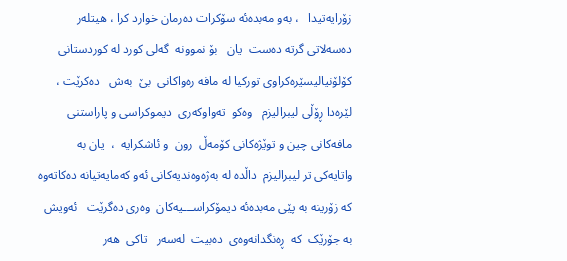زۆرایەتیدا   ، بەو مەبدەئە سۆکرات دەرمان خوارد کرا ، هیتلەر دەسەلاتی گرتە دەست  یان   بۆ نموونە  گەلی کورد لە کوردستانی کۆلۆنیالیسێرەکراوی تورکیا لە مافە رەواکانی  بێ  بەش   دەکرێت ، لێرەدا ڕۆڵی لیبرالیزم   وەکو  تەواوکەری  دیموکراسی و پاراستنی  مافەکانی چین و توێژەکانی کۆمەڵ  رون  و ئاشکرایە  ،  یان بە واتایەکی تر لیبرالیزم  داڵدە لە بەژەوەندیەکانی ئەو کەمایەتیانە دەکاتەوە کە زۆرینە بە پێی مەبدەئە دیمۆکراســـیەکان  وەری دەگرێت   ئەویش  بە جۆرێک  کە  ڕەنگدانەوەی  دەبیت  لەسەر   تاکی  هەر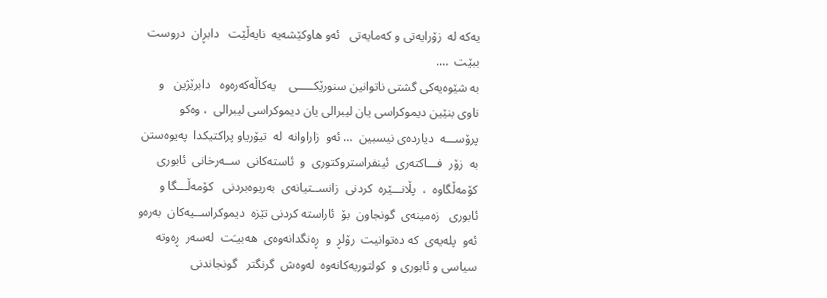یەکە لە  زۆرایەتی و کەمایەتی   ئەو هاوکێشەیە  نایەڵێت   دابڕان  دروست  ببێت  ….
بە شێوەیەکی گشتی ناتوانین سنورێکـــــی    یەکاڵەکەرەوە   دابرێژین   و ناوی بنێین دیموکراسی یان لیبرالی یان دیموکراسی لیبرالی  ، وەکو  پرۆســـە  دیاردەی نیسبین  … ئەو  زاراوانە  لە  تیۆریاو پراکتیکدا  پەیوەستن بە  زۆر  فـــاکتەری  ئینفراستروکتوری  و  ئاستەکانی  ســەرخانی  ئابوری کۆمەڵگاوە  ،  پڵانـــێرە  کردنی  زانســتیانەی  بەریوەبردنی   کۆمەڵـــگا و   ئابوری   زەمینەی  گونجاون  بۆ  ئاراستە کردنی تێزە  دیموکراســیەکان  بەرەو   ئەو  پلەیەی  کە دەتوانیت  رۆلڕ  و  ڕەنگدانەوەی  هەبیـَت  لەسەر  ڕەوتە  سیاسی و ئابوری و  کولتوریەکانەوە  لەوەش  گرنگتر   گونجاندنی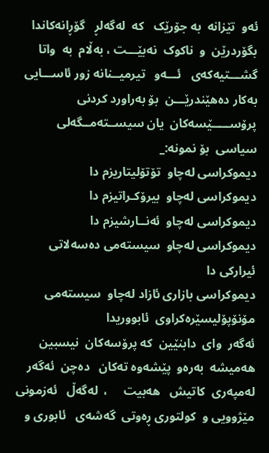ئەو  تێزانە  بە جۆرێک   کە  لەگەلڕ   گۆڕانەکاندا بگۆردرێن  و  ناکوک  نەبێـــت ، بەڵام  بە  واتا  گشـــتیەکەی   ئـــەو   تیرمیــنانە زور ئاســـایی   بەکار دەهێندرێـــن  بۆ بەراورد کردنی پرۆســـــێسەکان  یان سیســتەمــگەلی  سیاسی  بۆ نمونە:_
دیموکراسی لەچاو  تۆتۆلیتاریزم دا
دیموکراسی لەچاو  بیرۆکـراتیزم دا
دیموکراسی لەچاو  ئەنــارشیزم دا
دیموکراسی لەچاو  سیستەمی دەسەلاتی ئیرارکی دا
دیموکراسی بازاری ئازاد لەچاو  سیستەمی مۆنۆپۆلیسێرەکراوی  ئابووریدا
ئەگەر  وای  دابنێین  کە پرۆسەکان  نیسبین   هەمیشە  بەرەو  پێشەوە تەکان   دەچن  ئەگەر  لەمپەری  کاتیش   هەبیت     ،  لەگەڵ   ئەزمونی  مێژوویی و  کولتوری ڕەوتی  گەشەی   ئابوری و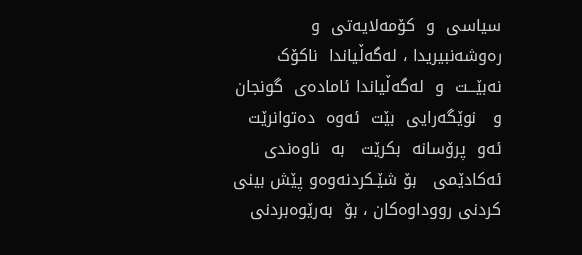سیاسی  و  کۆمەلایەتی  و  رەوشەنبیریدا ، لەگەڵیاندا  ناکۆک  نەبێـــت  و  لەگەڵیاندا ئامادەی  گونجان و   نوێگەرایی  بێت  ئەوە  دەتوانرێت   ئەو  پرۆسانە  بکرێت   بە  ناوەندی  ئەکادێمی   بۆ شێـکردنەوەو پێش بینی کردنی رووداوەکان ، بۆ  بەرێوەبردنی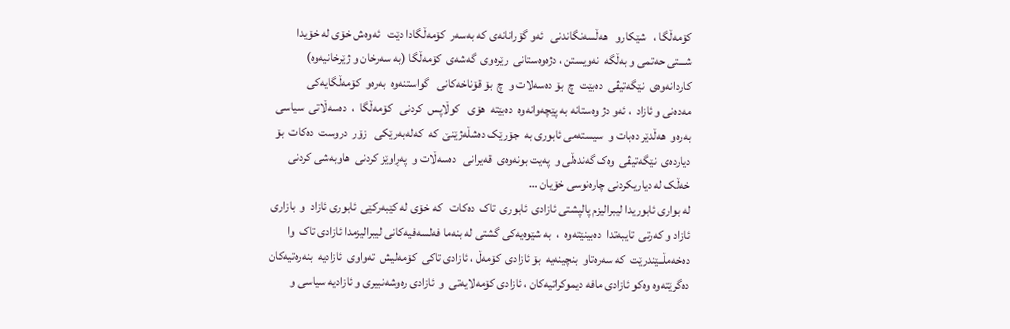کۆمەڵگا ،   شێکارو   هەڵسەنگاندنی   ئەو گۆرانانەی کە بەسەر  کۆمەڵگادا دێت   ئەوەش خۆی لە خۆیدا شـــتی حەتمی و بەڵگە  نەویستن ، دژەوەستانی  رێرەوی  گەشەی  کۆمەڵگا (بە سەرخان و ژێرخانیەوە) کاردانەوەی  نێگەتیڤی  دەبێت  چ  بۆ دەسەلات و  چ  بۆ قۆناخەکانی   گواستنەوە  بەرەو  کۆمەڵگایەکی    مەدەنی و ئازاد  ، ئەو دژ وەستانە بە پێچەوانەوە  دەبێتە  هۆی   کوڵاپس  کردنی   کۆمەڵگا  ،  دەسەڵاتی  سیاسی  بەرەو  هەڵدێر دەبات و  سیستەمی ئابوری بە  جۆرێک دەشڵەژێنێ  کە  کەلەبەرێکی   زۆر  دروست  دەکات  بۆ دیاردەی  نێگەتیڤی  وەک گەندەڵی و  پەیت بونەوەی  قەیرانی   دەسەڵات و  پەڕاوێز کردنی  هاوبەشی کردنی  خەڵک لە دیاریکردنی چارەنوسی خۆیان …
لە بواری ئابوریدا لیبرالیزم پالپشتی ئازادی  ئابوری  تاک  دەکات   کە خۆی لە کێبەرکێی  ئابوری ئازاد  و  بازاری  ئازاد و کەرتی  تایبەتدا  دەبینێتەوە  ،  بە شێوەیەکی گشتی لە بنەما فەلسەفیەکانی لیبرالیزمدا ئازادی تاک  وا دەخەمڵــێندرێت  کە سەرەتاو  بنچینەیە  بۆ ئازادی  کۆمەڵ ، ئازادی تاکی  کۆمەلیش  تەواوی  ئازادیە  بنەرەتیەکان  دەگرێتەوە وەکو ئازادی مافە دیموکراتیەکان ، ئازادی کۆمەلایەتی  و  ئازادی رەوشەنبیری و ئازادیە سیاسی و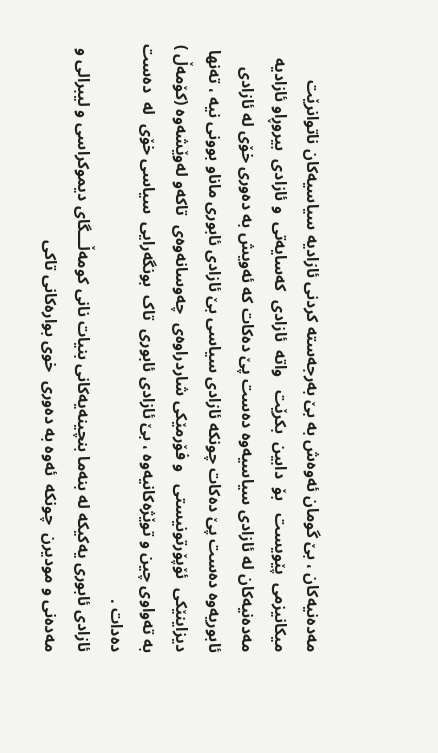مەدەنیەکان ، بێ گومان ئەوەش بە بێ بەرجەستە کردنی ئازادیە سیاسیەکان ناتوانرێت میکانیزمی  پێویست   بۆ  دابین  بکرێت   واتە  ئازادی  کەسایەتی  و ئازادی  بیروڕاو ئازادیە مەدەنیەکان لە ئازادی سیاسیەوە دەست پێ دەکات کە ئەویش بە دەوری خۆی لە ئازادی ئابوریەوە دەست پێ دەکات چونکە ئازادی سیاسی بێ ئازادی ئابوری ماناو بوونی نیە ، تەنها دیزاینێکی  ئۆپۆرتونیستی   و فۆرمێکی شاردراوەی  چەوسانەوەی  تاکەو لەوێشەوە (کۆمەڵ ) بە تەواوی چین و توێژەکانیەوە ، بێ ئازادی ئابوری  تاک  بونگەرایی  سیاسی خۆی  لە  دەست  دەدات .
ئازادی ئابوری یەکیکە لە بنەما بنچینەیەکانی بنیات نانی کومەڵـــگای دیموکراسی و لیبرالی و مەدەنی و مودیرن  چونکە  ئەوە بە دەوری  خوی بوارەکانی تاکی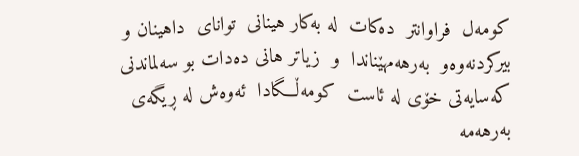کومەل  فراوانتر  دەکات  لە بەکار هینانی  توانای  داهینان و   بیرکردنەوەو  بەرهەمهێناندا  و  زیاتر هانی دەدات بو سەلماندنی کەسایەتی خۆی لە ئاست  کومەڵـــگادا  ئەوەش لە ڕیگەی  بەرهەمە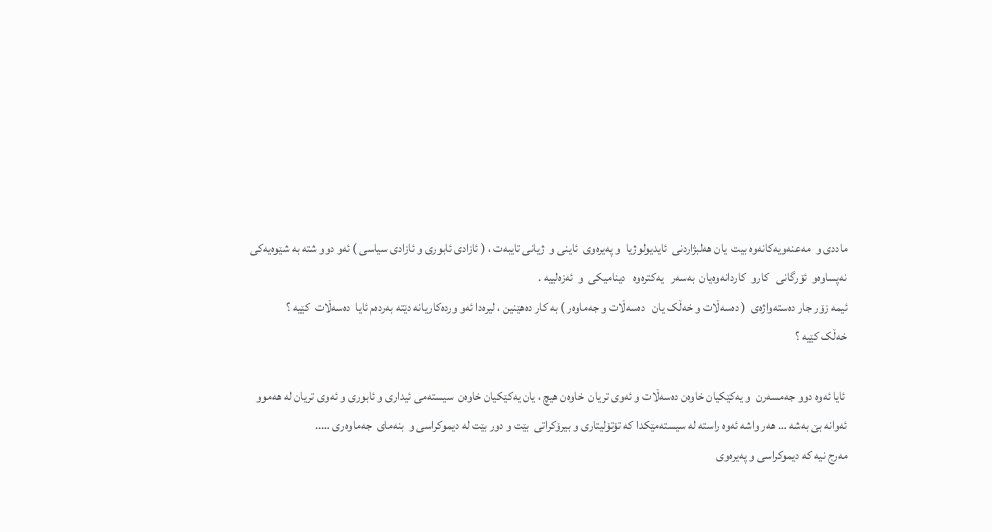ماددی و  مەعنەویەکانەوە بیت  یان هەلبژاردنی  ئایدیولوژیا  و پەیرەوی  ئاینی و  ژیانی تایبەت ، ( ئازادی ئابوری و ئازادی سیاسی ) ئەو دوو شتە بە شێوەیەکی نەپساوەو  ئۆرگانی   کارو  کاردانەوەیان  بەسەر   یەکترەوە   دینامیکی  و  ئەزەلییە .
ئیمە زۆر جار دەستەواژەی  ( دەسەڵات و خەڵک یان   دەسەڵات و جەماوەر ) بە کار دەهێنین ، لیرەدا ئەو وردەکاریانە دێتە بەردەم ئایا  دەسەڵات  کێیە ؟
خەڵک کێیە ؟

 ئایا ئەوە دوو جەمسەرن  و یەکێکیان خاوەن دەسەڵات و ئەوی تریان  خاوەن هیچ ، یان یەکێکیان خاوەن  سیستەمی ئیداری و ئابوری و ئەوی تریان لە هەموو ئەوانە بێ بەشە … هەر واشە ئەوە راستە لە سیستەمێکدا کە تۆتۆلیتاری و بیرۆکراتی  بێت و دور بێت لە دیموکراسی و  بنەمای  جەماوەری …..
مەرج نیە کە دیموکراسی و پەیرەوی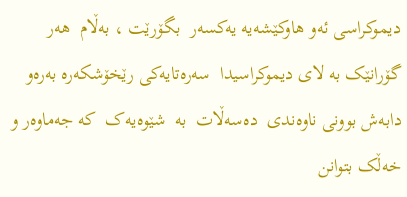دیموکراسی ئەو هاوکێشەیە یەکسەر  بگۆرێت ، بەڵام  هەر گۆرانێک بە لای دیموکراسیدا  سەرەتایەکی رێخۆشکەرە بەرەو  دابەش بوونی ناوەندی  دەسەڵات  بە  شێوەیەک  کە جەماوەر و خەڵک بتوانن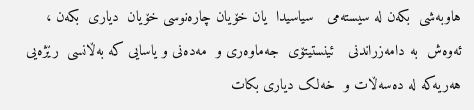هاوبەشی  بکەن لە سیستەمی   سیاسیدا  یان خۆیان چارەنوسی خۆیان  دیاری  بکەن ، ئەوەش  بە دامەزراندنی   ئینستیتۆی  جەماوەری و  مەدەنی و یاسایی کە بەڵانسی  رێژەیی  هەریەکە لە دەسەڵات و  خەلک دیاری بکات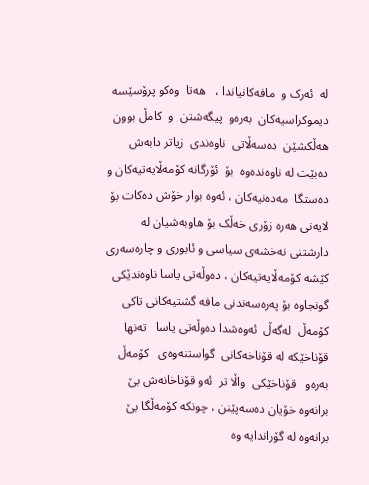لە  ئەرک و  مافەکانیاندا ،   هەتا  وەکو پرۆسێسە دیموکراسیەکان  بەرەو  پیگەشتن  و  کامڵ بوون   هەڵکشێن  دەسەڵاتی  ناوەندی  زیاتر دابەش دەبێت لە ناوەندەوە  بۆ  ئۆرگانە کۆمەڵایەتیەکان و دەستگا  مەدەنیەکان ، ئەوە بوار خۆش دەکات بۆ لایەنی هەرە زۆری خەڵک بۆ هاوبەشیان لە دارشتنی نەخشەی سیاسی و ئابوری و چارەسەری کێشە کۆمەڵایەتیەکان ، دەوڵەتی یاسا ناوەندێکی گونجاوە بۆ پەرەسەندنی مافە گشتیەکانی تاکی  کۆمەڵ  لەگەڵ  ئەوەشدا دەوڵەتی یاسا   تەنها  قۆناخێکە لە قۆناخەکانی  گواستنەوەی   کۆمەڵ   بەرەو   قۆناخێکی  واڵا تر  ئەو قۆناخانەش بێ برانەوە خۆیان دەسەپێنن ، چونکە کۆمەڵگا بێ برانەوە لە گۆراندایە وە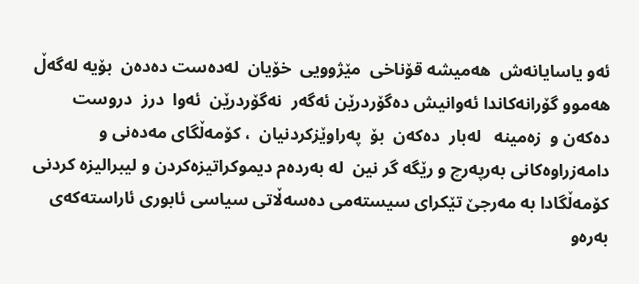ئەو یاسایانەش  هەمیشە قۆناخی  مێژوویی  خۆیان  لەدەست دەدەن  بۆیە لەگەڵ هەموو گۆرانەکاندا ئەوانیش دەگۆردرێن ئەگەر  نەگۆردرێن  ئەوا  درز  دروست دەکەن و  زەمینە   لەبار  دەکەن  بۆ  پەراوێزکردنیان  ، کۆمەڵگای مەدەنی و دامەزراوەکانی بەرپەرچ و رێگە گر نین  لە بەردەم دیموکراتیزەکردن و لیبرالیزە کردنی کۆمەڵگادا بە مەرجێ تێکرای سیستەمی دەسەڵاتی سیاسی ئابوری ئاراستەکەی بەرەو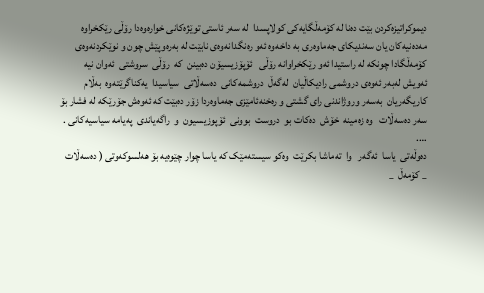دیموکراتیزەکردن بێت دەنا لە کۆمەڵگایەکی کولاپسدا  لە سەر ئاستی توێژەکانی خوارەوەدا رۆڵی رێکخراوە مەدەنیەکان یان سەندیکای جەماوەری بە داخەوە ئەو رەنگدانەوەی نابێت لە بەرەوپێش چون و نوێکردنەوەی کۆمەڵگادا چونکە لە راستیدا ئەو رێکخراوانە رۆڵی   ئۆپۆزیسیۆن دەبینن  کە  رۆڵی  سروشتی  ئەوان نیە ئەویش لەبەر ئەوەی دروشمی رادیکاڵیان  لەگەڵ  دروشمەکانی  دەسەڵاتی  سیاسیدا  یەکناگرێتەوە  بەڵام  کاریگەریان  بەسەر وروژاندنی رای گشتی و رەخنەئامێزی جەماوەردا زۆر دەبێت کە ئەوەش جۆرێکە لە فشار بۆ سەر دەسەڵات   وە زەمینە  خۆش  دەکات بو  دروست  بوونی  ئۆپوزیسیون  و  راگەیاندی  پەیامە سیاسیەکانی . ….
دەوڵەتی  یاسا  ئەگەر   وا  تەماشا بکرێت  وەکو سیستەمێک کە یاسا چوار چێوەیە بۆ هەلسوکەوتی ( دەسەڵات _ کۆمەڵ  _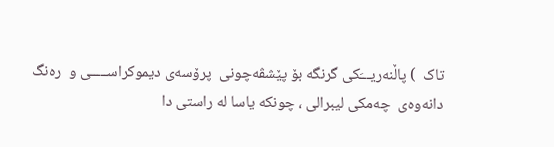تاک  ) پاڵنەریـــَکی گرنگە بۆ پێشڤەچونی  پرۆسەی دیموکراســـــی و  رەنگ  دانەوەی  چەمکی لیبرالی ، چونکە یاسا لە راستی دا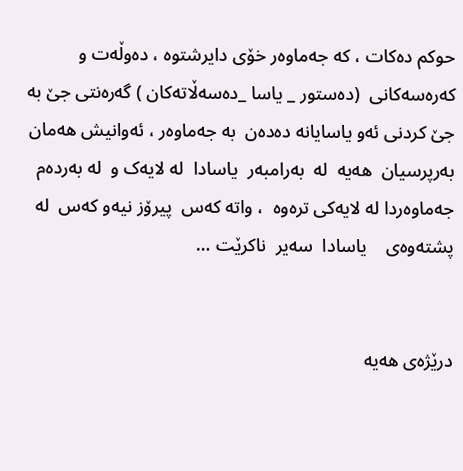حوکم دەکات ، کە جەماوەر خۆی دایرشتوە ، دەوڵەت و  کەرەسەکانی  (دەستور _ یاسا _دەسەڵاتەکان ) گەرەنتی جێ بە جێ کردنی ئەو یاسایانە دەدەن  بە جەماوەر ، ئەوانیش هەمان بەرپرسیان  هەیە  لە  بەرامبەر  یاسادا  لە لایەک و  لە بەردەم جەماوەردا لە لایەکی ترەوە  ، واتە کەس  پیرۆز نیەو کەس  لە   پشتەوەی    یاسادا  سەیر  ناکرێت …


درێژەی هەیە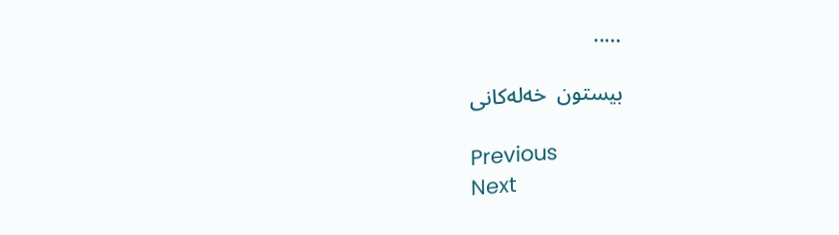…..

بیستون  خەلەکانی

Previous
Next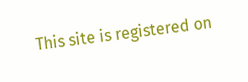This site is registered on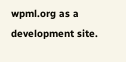wpml.org as a development site.